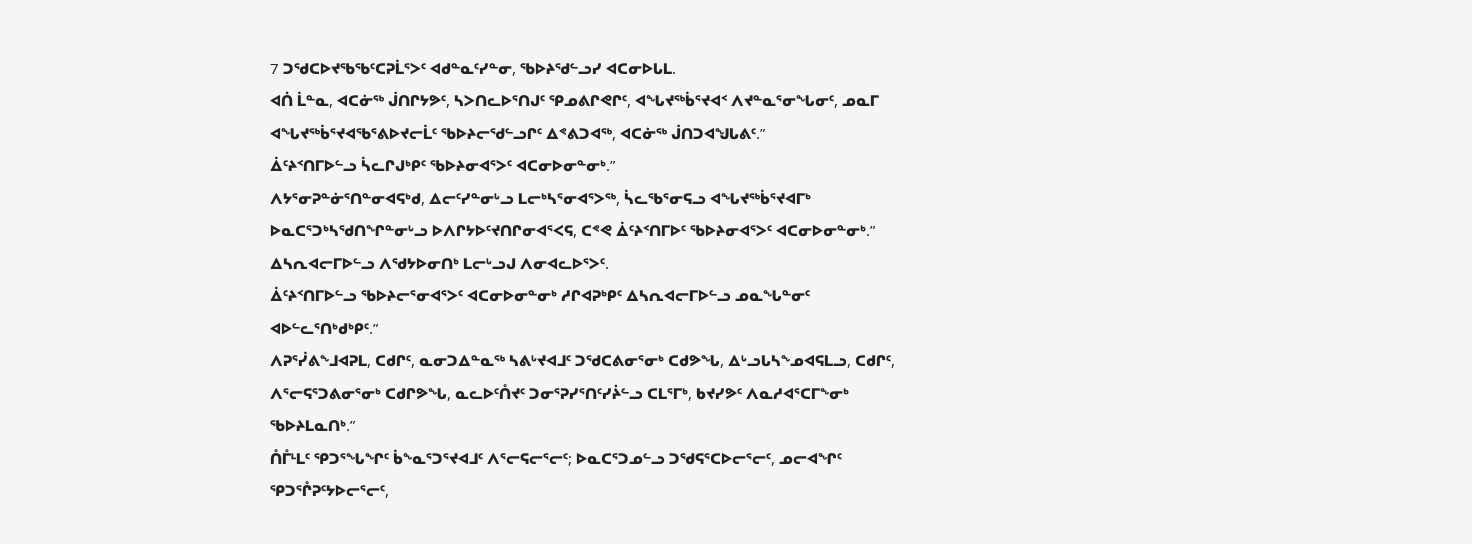7 ᑐᖁᑕᐅᔪᖃᖃᑦᑕᕈᒫᕐᐳᑦ ᐊᑯᓐᓇᑦᓯᓐᓂ, ᖃᐅᔨᖁᓪᓗᓯ ᐊᑕᓂᐅᒐᒪ.
ᐊᑏ ᒫᓐᓇ, ᐊᑕᓃᖅ ᒎᑎᒋᔭᕗᑦ, ᓴᐳᑎᓚᐅᕐᑎᒍᑦ ᕿᓄᕕᒋᕙᒋᑦ, ᐊᖓᔪᖅᑳᕐᔪᐊᑉ ᐱᔪᓐᓇᕐᓂᖓᓂᑦ, ᓄᓇᒥ ᐊᖓᔪᖅᑳᕐᔪᐊᖃᕐᕕᐅᔪᓕᒫᑦ ᖃᐅᔨᓕᖁᓪᓗᒋᑦ ᐃᕝᕕᑐᐊᖅ, ᐊᑕᓃᖅ ᒎᑎᑐᐊᖑᒐᕕᑦ.”
ᐄᑦᔨᑉᑎᒥᐅᓪᓗ ᓵᓚᒋᒍᒃᑭᑦ ᖃᐅᔨᓂᐊᕐᐳᑦ ᐊᑕᓂᐅᓂᓐᓂᒃ.”
ᐱᔭᕐᓂᕈᓐᓃᕐᑎᓐᓂᐊᕋᒃᑯ, ᐃᓕᑦᓯᓐᓂᒡᓗ ᒪᓕᒃᓴᕐᓂᐊᕐᐳᖅ, ᓵᓚᖃᕐᓂᕋᓗ ᐊᖓᔪᖅᑳᕐᔪᐊᒥᒃ ᐅᓇᑕᕐᑐᒃᓴᖁᑎᖏᓐᓂᒡᓗ ᐅᐱᒋᔭᐅᑦᔪᑎᒋᓂᐊᕐᐸᕋ, ᑕᕝᕙ ᐄᑦᔨᑉᑎᒥᐅᑦ ᖃᐅᔨᓂᐊᕐᐳᑦ ᐊᑕᓂᐅᓂᓐᓂᒃ.” ᐃᓴᕆᐊᓕᒥᐅᓪᓗ ᐱᖁᔭᐅᓂᑎᒃ ᒪᓕᒡᓗᒍ ᐱᓂᐊᓚᐅᕐᐳᑦ.
ᐄᑦᔨᑉᑎᒥᐅᓪᓗ ᖃᐅᔨᓕᕐᓂᐊᕐᐳᑦ ᐊᑕᓂᐅᓂᓐᓂᒃ ᓱᒋᐊᕈᒃᑭᑦ ᐃᓴᕆᐊᓕᒥᐅᓪᓗ ᓄᓇᖓᓐᓂᑦ ᐊᐅᓪᓚᕐᑎᒃᑯᒃᑭᑦ.”
ᐱᕈᕐᓰᕕᖕᒧᐊᕈᒪ, ᑕᑯᒋᑦ, ᓇᓂᑐᐃᓐᓇᖅ ᓴᕕᒡᔪᐊᒧᑦ ᑐᖁᑕᕕᓂᕐᓂᒃ ᑕᑯᕗᖓ, ᐃᒡᓗᒐᓴᖕᓄᐊᕋᒪᓗ, ᑕᑯᒋᑦ, ᐱᕐᓕᕋᕐᑐᕕᓂᕐᓂᒃ ᑕᑯᒋᕗᖓ, ᓇᓚᐅᑦᑍᔪᑦ ᑐᓂᕐᕈᓯᕐᑎᑦᓯᔩᓪᓗ ᑕᒪᕐᒥᒃ, ᑲᔪᓯᕗᑦ ᐱᓇᓱᐊᕐᑕᒥᖕᓂᒃ ᖃᐅᔨᒪᓇᑎᒃ.”
ᑍᒤᒻᒪᑦ ᕿᑐᕐᖓᖏᑦ ᑳᖕᓇᕐᑐᕐᔪᐊᒧᑦ ᐱᕐᓕᕋᓕᕐᓕᑦ; ᐅᓇᑕᕐᑐᓄᓪᓗ ᑐᖁᕋᕐᑕᐅᓕᕐᓕᑦ, ᓄᓕᐊᖏᑦ ᕿᑐᕐᒊᕈᑦᔭᐅᓕᕐᓕᑦ,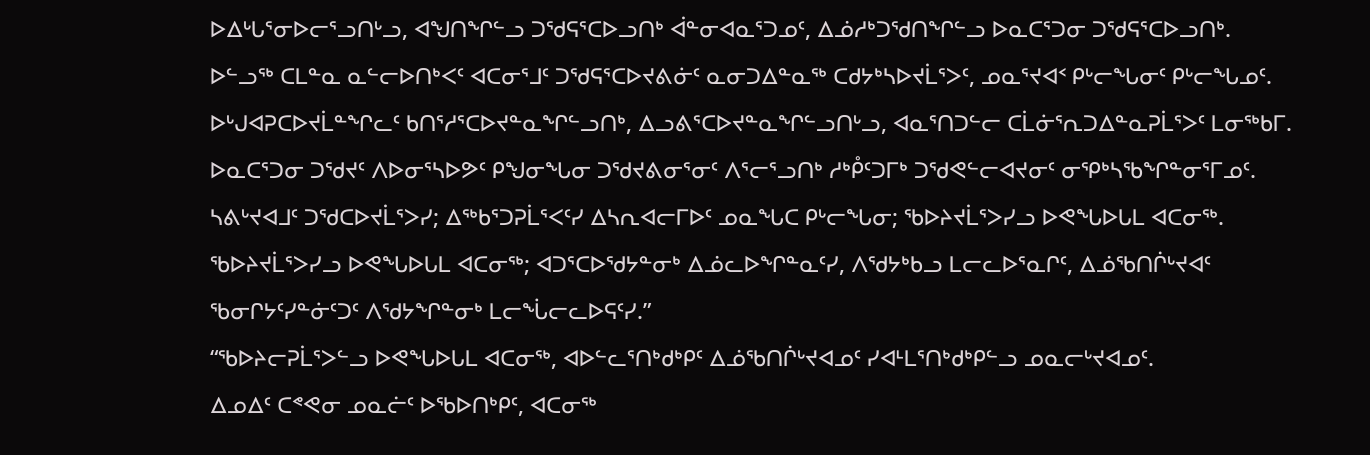ᐅᐃᒡᒐᕐᓂᐅᓕᕐᓗᑎᒡᓗ, ᐊᖑᑎᖏᓪᓗ ᑐᖁᕋᕐᑕᐅᓗᑎᒃ ᐋᓐᓂᐊᓇᕐᑐᓄᑦ, ᐃᓅᓱᒃᑐᖁᑎᖏᓪᓗ ᐅᓇᑕᕐᑐᓂ ᑐᖁᕋᕐᑕᐅᓗᑎᒃ.
ᐅᓪᓗᖅ ᑕᒪᓐᓇ ᓇᓪᓕᐅᑎᒃᐸᑦ ᐊᑕᓂᕐᒧᑦ ᑐᖁᕋᕐᑕᐅᔪᕕᓃᑦ ᓇᓂᑐᐃᓐᓇᖅ ᑕᑯᔭᒃᓴᐅᔪᒫᕐᐳᑦ, ᓄᓇᕐᔪᐊᑉ ᑭᒡᓕᖓᓂᑦ ᑭᒡᓕᖓᓄᑦ. ᐅᒡᒍᐊᕈᑕᐅᔪᒫᓐᖏᓚᑦ ᑲᑎᕐᓱᕐᑕᐅᔪᓐᓇᖏᓪᓗᑎᒃ, ᐃᓗᕕᕐᑕᐅᔪᓐᓇᖏᓪᓗᑎᒡᓗ, ᐊᓇᕐᑎᑐᓪᓕ ᑕᒫᓃᕐᕆᑐᐃᓐᓇᕈᒫᕐᐳᑦ ᒪᓂᖅᑲᒥ.
ᐅᓇᑕᕐᑐᓂ ᑐᖁᔪᑦ ᐱᐅᓂᕐᓴᐅᕗᑦ ᑭᖑᓂᖓᓂ ᑐᖁᔪᕕᓂᕐᓂᑦ ᐱᕐᓕᕐᓗᑎᒃ ᓱᒃᑬᑦᑐᒥᒃ ᑐᖁᕙᓪᓕᐊᔪᓂᑦ ᓂᕿᒃᓴᖃᖏᓐᓂᕐᒥᓄᑦ.
ᓴᕕᒡᔪᐊᒧᑦ ᑐᖁᑕᐅᔪᒫᕐᐳᓯ; ᐃᖅᑲᕐᑐᕈᒫᕐᐸᑦᓯ ᐃᓴᕆᐊᓕᒥᐅᑦ ᓄᓇᖓᑕ ᑭᒡᓕᖓᓂ; ᖃᐅᔨᔪᒫᕐᐳᓯᓗ ᐅᕙᖓᐅᒐᒪ ᐊᑕᓂᖅ.
ᖃᐅᔨᔪᒫᕐᐳᓯᓗ ᐅᕙᖓᐅᒐᒪ ᐊᑕᓂᖅ; ᐊᑐᕐᑕᐅᖁᔭᓐᓂᒃ ᐃᓅᓚᐅᖏᓐᓇᑦᓯ, ᐱᖁᔭᒃᑲᓗ ᒪᓕᓚᐅᕐᓇᒋᑦ, ᐃᓅᖃᑎᒌᒡᔪᐊᑦ ᖃᓂᒋᔭᑦᓯᓐᓃᑦᑐᑦ ᐱᖁᔭᖏᓐᓂᒃ ᒪᓕᖔᓕᓚᐅᕋᑦᓯ.”
“ᖃᐅᔨᓕᕈᒫᕐᐳᓪᓗ ᐅᕙᖓᐅᒐᒪ ᐊᑕᓂᖅ, ᐊᐅᓪᓚᕐᑎᒃᑯᒃᑭᑦ ᐃᓅᖃᑎᒌᒡᔪᐊᓄᑦ ᓯᐊᒻᒪᕐᑎᒃᑯᒃᑭᓪᓗ ᓄᓇᓕᒡᔪᐊᓄᑦ.
ᐃᓄᐃᑦ ᑕᕝᕙᓂ ᓄᓇᓖᑦ ᐅᖃᐅᑎᒃᑭᑦ, ᐊᑕᓂᖅ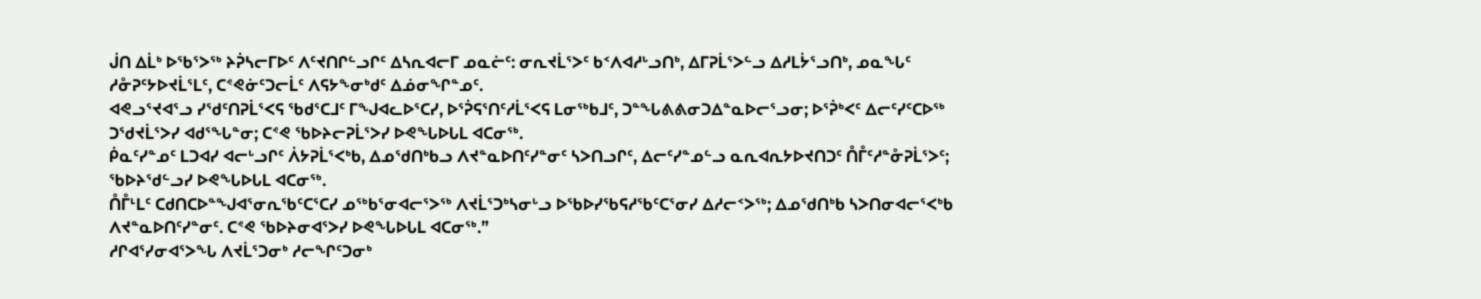ᒎᑎ ᐃᒫᒃ ᐅᖃᕐᐳᖅ ᔨᕉᓴᓕᒥᐅᑦ ᐱᑦᔪᑎᒋᓪᓗᒋᑦ ᐃᓴᕆᐊᓕᒥ ᓄᓇᓖᑦ: ᓂᕆᔪᒫᕐᐳᑦ ᑲᑉᐱᐊᓱᒡᓗᑎᒃ, ᐃᒥᕈᒫᕐᐳᓪᓗ ᐃᓱᒪᔮᕐᓗᑎᒃ, ᓄᓇᖓᑦ ᓱᓁᕈᑦᔭᐅᔪᒫᕐᒪᑦ, ᑕᕝᕙᓃᑦᑐᓕᒫᑦ ᐱᕋᔭᖕᓂᒃᑯᑦ ᐃᓅᓂᖏᓐᓄᑦ.
ᐊᕙᓗᕐᔪᐊᕐᓗ ᓯᖁᑦᑎᕈᒫᕐᐸᕋ ᖃᑯᕐᑕᒧᑦ ᒥᖑᐊᓚᐅᕐᑕᓯ, ᐅᕐᕉᕋᕐᑎᑦᓱᒫᕐᐸᕋ ᒪᓂᖅᑲᒧᑦ, ᑐᓐᖓᕕᕕᓂᑐᐃᓐᓇᐅᓕᕐᓗᓂ; ᐅᕐᕉᒃᐸᑦ ᐃᓕᑦᓯᑦᑕᐅᖅ ᑐᖁᔪᒫᕐᐳᓯ ᐊᑯᕐᖓᓐᓂ; ᑕᕝᕙ ᖃᐅᔨᓕᕈᒫᕐᐳᓯ ᐅᕙᖓᐅᒐᒪ ᐊᑕᓂᖅ.
ᑮᓇᑦᓯᓐᓄᑦ ᒪᑐᐊᓯ ᐊᓕᒡᓗᒋᑦ ᐲᔭᕈᒫᕐᐸᒃᑲ, ᐃᓄᖁᑎᒃᑲᓗ ᐱᔪᓐᓇᐅᑎᑦᓯᓐᓂᑦ ᓴᐳᑎᓗᒋᑦ, ᐃᓕᑦᓯᓐᓄᓪᓗ ᓇᕆᐊᕆᔭᐅᔪᑎᑐᑦ ᑍᒤᑦᓱᓐᓁᕈᒫᕐᐳᑦ; ᖃᐅᔨᖁᓪᓗᓯ ᐅᕙᖓᐅᒐᒪ ᐊᑕᓂᖅ.
ᑍᒤᒻᒪᑦ ᑕᑯᑎᑕᐅᓐᖑᐊᕐᓂᕆᖃᑦᑕᕐᑕᓯ ᓄᖅᑲᕐᓂᐊᓕᕐᐳᖅ ᐱᔪᒫᕐᑐᒃᓴᓂᒡᓗ ᐅᖃᐅᓯᖃᕋᓱᖃᑦᑕᕐᓂᓯ ᐃᓱᓕᑉᐳᖅ; ᐃᓄᖁᑎᒃᑲ ᓴᐳᑎᓂᐊᓕᕐᐸᒃᑲ ᐱᔪᓐᓇᐅᑎᑦᓯᓐᓂᑦ. ᑕᕝᕙ ᖃᐅᔨᓂᐊᕐᐳᓯ ᐅᕙᖓᐅᒐᒪ ᐊᑕᓂᖅ.”
ᓱᒋᐊᕐᓯᓂᐊᕐᐳᖓ ᐱᔪᒫᕐᑐᓂᒃ ᓱᓕᖏᑦᑐᓂᒃ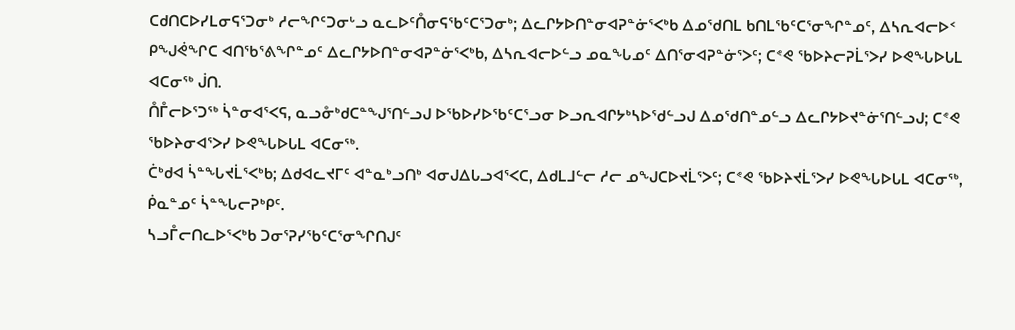ᑕᑯᑎᑕᐅᓯᒪᓂᕋᕐᑐᓂᒃ ᓱᓕᖏᑦᑐᓂᒡᓗ ᓇᓚᐅᑦᑍᓂᕋᖃᑦᑕᕐᑐᓂᒃ; ᐃᓚᒋᔭᐅᑎᓐᓂᐊᕈᓐᓃᕐᐸᒃᑲ ᐃᓄᖁᑎᒪ ᑲᑎᒪᖃᑦᑕᕐᓂᖏᓐᓄᑦ, ᐃᓴᕆᐊᓕᐅᑉ ᑭᖑᕚᖏᑕ ᐊᑎᖃᕐᕕᖏᓐᓄᑦ ᐃᓚᒋᔭᐅᑎᓐᓂᐊᕈᓐᓃᕐᐸᒃᑲ, ᐃᓴᕆᐊᓕᐅᓪᓗ ᓄᓇᖓᓄᑦ ᐃᑎᕐᓂᐊᕈᓐᓃᕐᐳᑦ; ᑕᕝᕙ ᖃᐅᔨᓕᕈᒫᕐᐳᓯ ᐅᕙᖓᐅᒐᒪ ᐊᑕᓂᖅ ᒎᑎ.
ᑍᒤᓕᐅᕐᑐᖅ ᓵᓐᓂᐊᕐᐸᕋ, ᓇᓗᓁᒃᑯᑕᓐᖑᕐᑎᓪᓗᒍ ᐅᖃᐅᓯᐅᖃᑦᑕᕐᓗᓂ ᐅᓗᕆᐊᒋᔭᒃᓴᐅᖁᓪᓗᒍ ᐃᓄᖁᑎᓐᓄᓪᓗ ᐃᓚᒋᔭᐅᔪᓐᓃᕐᑎᓪᓗᒍ; ᑕᕝᕙ ᖃᐅᔨᓂᐊᕐᐳᓯ ᐅᕙᖓᐅᒐᒪ ᐊᑕᓂᖅ.
ᑖᒃᑯᐊ ᓵᓐᖓᔪᒫᕐᐸᒃᑲ; ᐃᑯᐊᓚᔪᒥᑦ ᐊᓐᓇᒃᓗᑎᒃ ᐊᓂᒍᐃᒐᓗᐊᕐᐸᑕ, ᐃᑯᒪᒧᓪᓕ ᓱᓕ ᓄᖑᑕᐅᔪᒫᕐᐳᑦ; ᑕᕝᕙ ᖃᐅᔨᔪᒫᕐᐳᓯ ᐅᕙᖓᐅᒐᒪ ᐊᑕᓂᖅ, ᑮᓇᓐᓄᑦ ᓵᓐᖓᓕᕈᒃᑭᑦ.
ᓴᓗᒤᓕᑎᓚᐅᕐᐸᒃᑲ ᑐᓂᕐᕈᓯᖃᑦᑕᕐᓂᖏᑎᒍᑦ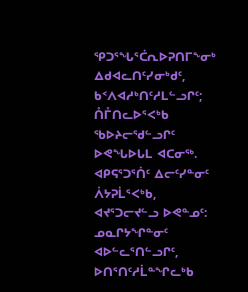ᕿᑐᕐᖓᕐᑖᕆᐅᕈᑎᒥᖕᓂᒃ ᐃᑯᐊᓚᑎᑦᓯᓂᒃᑯᑦ, ᑲᑉᐱᐊᓱᒃᑎᑦᓱᒪᓪᓗᒋᑦ; ᑍᒤᑎᓚᐅᕐᐸᒃᑲ ᖃᐅᔨᓕᖁᓪᓗᒋᑦ ᐅᕙᖓᐅᒐᒪ ᐊᑕᓂᖅ.
ᐊᑭᕋᕐᑐᕐᑏᑦ ᐃᓕᑦᓯᓐᓂᑦ ᐲᔭᕈᒫᕐᐸᒃᑲ, ᐊᔪᕐᑐᓕᔪᓪᓗ ᐅᕙᓐᓄᑦ: ᓄᓇᒋᔭᖏᓐᓂᑦ ᐊᐅᓪᓚᕐᑎᓪᓗᒋᑦ, ᐅᑎᕐᑎᑦᓱᒫᓐᖏᓚᒃᑲ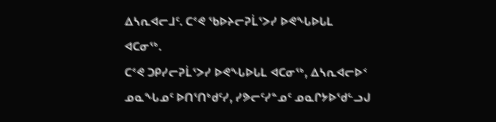ᐃᓴᕆᐊᓕᒧᑦ. ᑕᕝᕙ ᖃᐅᔨᓕᕈᒫᕐᐳᓯ ᐅᕙᖓᐅᒐᒪ ᐊᑕᓂᖅ.
ᑕᕝᕙ ᑐᑭᓯᓕᕈᒫᕐᐳᓯ ᐅᕙᖓᐅᒐᒪ ᐊᑕᓂᖅ, ᐃᓴᕆᐊᓕᐅᑉ ᓄᓇᖓᓄᑦ ᐅᑎᕐᑎᒃᑯᑦᓯ, ᓯᕗᓕᑦᓯᓐᓄᑦ ᓄᓇᒋᔭᐅᖁᓪᓗᒍ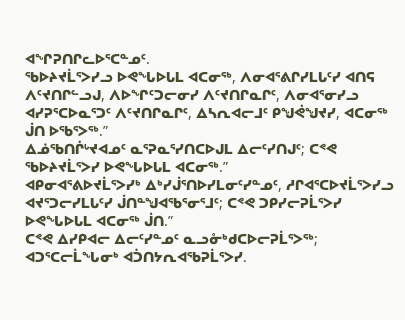ᐊᖏᕈᑎᒋᓚᐅᕐᑕᓐᓄᑦ.
ᖃᐅᔨᔪᒫᕐᐳᓯᓗ ᐅᕙᖓᐅᒐᒪ ᐊᑕᓂᖅ, ᐱᓂᐊᕐᕕᒋᓯᒪᒐᑦᓯ ᐊᑎᕋ ᐱᑦᔪᑎᒋᓪᓗᒍ, ᐱᐅᖏᑦᑐᓕᓂᓯ ᐱᑦᔪᑎᒋᓇᒋᑦ, ᐱᓂᐊᕐᓂᓯᓗ ᐊᓯᕈᕐᑕᐅᓇᕐᑐᑦ ᐱᑦᔪᑎᒋᓇᒋᑦ, ᐃᓴᕆᐊᓕᒧᑦ ᑭᖑᕚᖑᔪᓯ, ᐊᑕᓂᖅ ᒎᑎ ᐅᖃᕐᐳᖅ.”
ᐃᓅᖃᑎᒌᒡᔪᐊᓄᑦ ᓇᕐᕈᓇᕐᓯᑎᑕᐅᒍᒪ ᐃᓕᑦᓯᑎᒍᑦ; ᑕᕝᕙ ᖃᐅᔨᔪᒫᕐᐳᓯ ᐅᕙᖓᐅᒐᒪ ᐊᑕᓂᖅ.”
ᐊᑭᓂᐊᕐᕕᐅᔪᒫᕐᐳᓯᒃ ᐃᒃᓯᒎᕐᑎᐅᓯᒪᓂᑦᓯᓐᓄᑦ, ᓱᒋᐊᕐᑕᐅᔪᒫᕐᐳᓯᓗ ᐊᔪᕐᑐᓕᓯᒪᒐᑦᓯ ᒎᑎᓐᖑᐊᖃᕐᓂᕐᒧᑦ; ᑕᕝᕙ ᑐᑭᓯᓕᕈᒫᕐᐳᓯ ᐅᕙᖓᐅᒐᒪ ᐊᑕᓂᖅ ᒎᑎ.”
ᑕᕝᕙ ᐃᓯᑭᐊᓕ ᐃᓕᑦᓯᓐᓄᑦ ᓇᓗᓁᒃᑯᑕᐅᓕᕈᒫᕐᐳᖅ; ᐊᑐᕐᑕᓕᒫᖓᓂᒃ ᐊᑑᑎᔭᕆᐊᖃᕈᒫᕐᐳᓯ.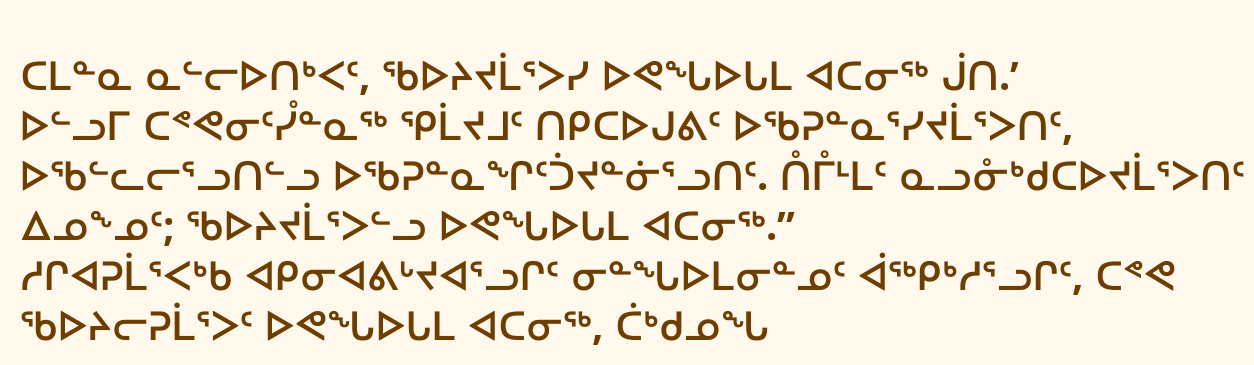ᑕᒪᓐᓇ ᓇᓪᓕᐅᑎᒃᐸᑦ, ᖃᐅᔨᔪᒫᕐᐳᓯ ᐅᕙᖓᐅᒐᒪ ᐊᑕᓂᖅ ᒎᑎ.’
ᐅᓪᓗᒥ ᑕᕝᕙᓂᑦᓮᓐᓇᖅ ᕿᒫᔪᒧᑦ ᑎᑭᑕᐅᒍᕕᑦ ᐅᖃᕈᓐᓇᕐᓯᔪᒫᕐᐳᑎᑦ, ᐅᖃᓪᓚᓕᕐᓗᑎᓪᓗ ᐅᖃᕈᓐᓇᖏᑦᑑᔪᓐᓃᕐᓗᑎᑦ. ᑍᒤᒻᒪᑦ ᓇᓗᓁᒃᑯᑕᐅᔪᒫᕐᐳᑎᑦ ᐃᓄᖕᓄᑦ; ᖃᐅᔨᔪᒫᕐᐳᓪᓗ ᐅᕙᖓᐅᒐᒪ ᐊᑕᓂᖅ.”
ᓱᒋᐊᕈᒫᕐᐸᒃᑲ ᐊᑭᓂᐊᕕᒡᔪᐊᕐᓗᒋᑦ ᓂᓐᖓᐅᒪᓂᓐᓄᑦ ᐋᖅᑭᒃᓱᕐᓗᒋᑦ, ᑕᕝᕙ ᖃᐅᔨᓕᕈᒫᕐᐳᑦ ᐅᕙᖓᐅᒐᒪ ᐊᑕᓂᖅ, ᑖᒃᑯᓄᖓ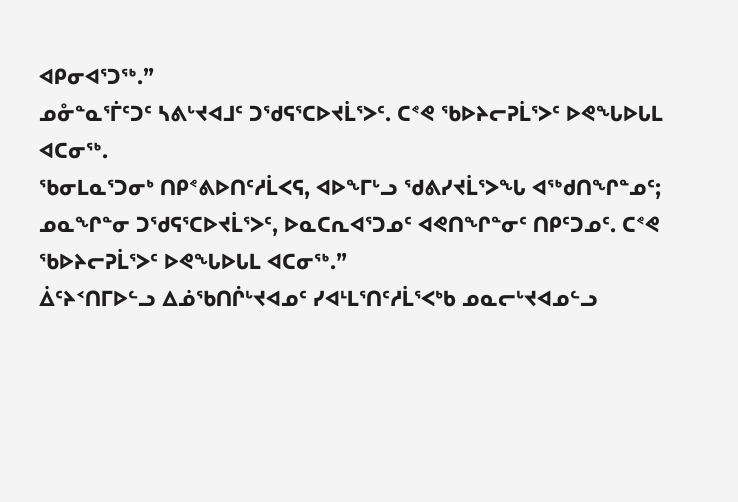ᐊᑭᓂᐊᕐᑐᖅ.”
ᓄᓁᓐᓇᕐᒦᑦᑐᑦ ᓴᕕᒡᔪᐊᒧᑦ ᑐᖁᕋᕐᑕᐅᔪᒫᕐᐳᑦ. ᑕᕝᕙ ᖃᐅᔨᓕᕈᒫᕐᐳᑦ ᐅᕙᖓᐅᒐᒪ ᐊᑕᓂᖅ.
ᖃᓂᒪᓇᕐᑐᓂᒃ ᑎᑭᕝᕕᐅᑎᑦᓱᒫᐸᕋ, ᐊᐅᖕᒥᒡᓗ ᖁᕕᓯᔪᒫᕐᐳᖓ ᐊᖅᑯᑎᖏᓐᓄᑦ; ᓄᓇᖏᓐᓂ ᑐᖁᕋᕐᑕᐅᔪᒫᕐᐳᑦ, ᐅᓇᑕᕆᐊᕐᑐᓄᑦ ᐊᕙᑎᖏᓐᓂᑦ ᑎᑭᑦᑐᓄᑦ. ᑕᕝᕙ ᖃᐅᔨᓕᕈᒫᕐᐳᑦ ᐅᕙᖓᐅᒐᒪ ᐊᑕᓂᖅ.”
ᐄᑦᔨᑉᑎᒥᐅᓪᓗ ᐃᓅᖃᑎᒌᒡᔪᐊᓄᑦ ᓯᐊᒻᒪᕐᑎᑦᓱᒫᕐᐸᒃᑲ ᓄᓇᓕᒡᔪᐊᓄᓪᓗ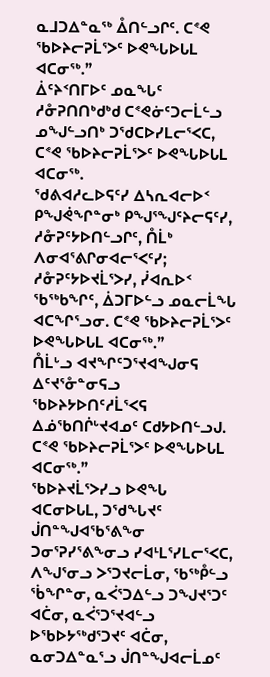ᓇᒧᑐᐃᓐᓇᖅ ᐂᑎᓪᓗᒋᑦ. ᑕᕝᕙ ᖃᐅᔨᓕᕈᒫᕐᐳᑦ ᐅᕙᖓᐅᒐᒪ ᐊᑕᓂᖅ.”
ᐄᑦᔨᑉᑎᒥᐅᑦ ᓄᓇᖓᑦ ᓱᓁᕈᑎᑎᒃᑯᒃᑯ ᑕᕝᕙᓃᑦᑐᓕᒫᓪᓗ ᓄᖑᓪᓗᑎᒃ ᑐᖁᑕᐅᓯᒪᓕᕐᐸᑕ, ᑕᕝᕙ ᖃᐅᔨᓕᕈᒫᕐᐳᑦ ᐅᕙᖓᐅᒐᒪ ᐊᑕᓂᖅ.
ᖁᕕᐊᓱᓚᐅᕋᑦᓯ ᐃᓴᕆᐊᓕᐅᑉ ᑭᖑᕚᖏᓐᓂᒃ ᑭᖑᕐᖑᑦᔨᓕᕋᑦᓯ, ᓱᓁᕈᑦᔭᐅᑎᓪᓗᒋᑦ, ᑍᒫᒃ ᐱᓂᐊᕐᕕᒋᓂᐊᓕᕐᐸᑦᓯ; ᓱᓁᕈᑦᔭᐅᔪᒫᕐᐳᓯ, ᓰᐊᕆᐅᑉ ᖃᖅᑲᖏᑦ, ᐄᑐᒥᐅᓪᓗ ᓄᓇᓕᒫᖓ ᐊᑕᖏᕐᓗᓂ. ᑕᕝᕙ ᖃᐅᔨᓕᕈᒫᕐᐳᑦ ᐅᕙᖓᐅᒐᒪ ᐊᑕᓂᖅ.”
ᑍᒫᒡᓗ ᐊᔪᖏᑦᑐᕐᔪᐊᖑᓂᕋ ᐃᑦᔪᕐᓁᓐᓂᕋᓗ ᖃᐅᔨᔭᐅᑎᑦᓱᒫᕐᐸᕋ ᐃᓅᖃᑎᒌᒡᔪᐊᓄᑦ ᑕᑯᔭᐅᑎᓪᓗᒍ. ᑕᕝᕙ ᖃᐅᔨᓕᕈᒫᕐᐳᑦ ᐅᕙᖓᐅᒐᒪ ᐊᑕᓂᖅ.”
ᖃᐅᔨᔪᒫᕐᐳᓯᓗ ᐅᕙᖓ ᐊᑕᓂᐅᒐᒪ, ᑐᖁᖓᔪᑦ ᒎᑎᓐᖑᐊᖃᕐᕕᖕᓂ ᑐᓂᕐᕈᓯᕐᕕᖕᓂᓗ ᓯᐊᒻᒪᕐᓯᒪᓕᕐᐸᑕ, ᐱᖑᕐᓂᓗ ᐳᕐᑐᔪᓕᒫᓂ, ᖃᖅᑬᓪᓗ ᖄᖏᓐᓂ, ᓇᐹᕐᑐᐃᓪᓗ ᑐᖑᔪᕐᑐᑦ ᐊᑖᓂ, ᓇᐹᕐᑐᕐᔪᐊᓪᓗ ᐅᖃᐅᔭᖅᑯᕐᑐᔪᑦ ᐊᑖᓂ, ᓇᓂᑐᐃᓐᓇᕐᓗ ᒎᑎᓐᖑᐊᓕᒫᓄᑦ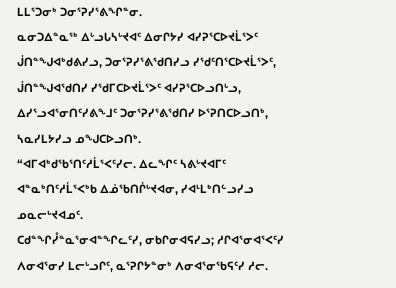ᒪᒪᕐᑐᓂᒃ ᑐᓂᕐᕈᓯᕐᕕᖏᓐᓂ.
ᓇᓂᑐᐃᓐᓇᖅ ᐃᒡᓗᒐᓴᒡᔪᐊᑦ ᐃᓂᒋᔭᓯ ᐊᓯᕈᕐᑕᐅᔪᒫᕐᐳᑦ ᒎᑎᓐᖑᐊᒃᑯᕕᓯᓗ, ᑐᓂᕐᕈᓯᕐᕕᖁᑎᓯᓗ ᓯᖁᑦᑎᕐᑕᐅᔪᒫᕐᐳᑦ, ᒎᑎᓐᖑᐊᖁᑎᓯ ᓯᖁᒥᑕᐅᔪᒫᕐᐳᑦ ᐊᓯᕈᕐᑕᐅᓗᑎᒡᓗ, ᐃᓯᕐᓗᐊᕐᓂᑎᑦᓯᕕᖕᒧᑦ ᑐᓂᕐᕈᓯᕐᕕᖁᑎᓯ ᐅᕐᕈᑎᑕᐅᓗᑎᒃ, ᓴᓇᓯᒪᔭᓯᓗ ᓄᖑᑕᐅᓗᑎᒃ.
“ᐊᒥᐊᒃᑯᖃᕐᑎᑦᓱᒫᕐᐸᑦᓯᓕ. ᐃᓚᖏᑦ ᓴᕕᒡᔪᐊᒥᑦ ᐊᓐᓇᒃᑎᑦᓱᒫᕐᐸᒃᑲ ᐃᓅᖃᑎᒌᒡᔪᐊᓂ, ᓯᐊᒻᒪᒃᑎᓪᓗᓯᓗ ᓄᓇᓕᒡᔪᐊᓄᑦ.
ᑕᑯᓐᖏᓮᓐᓇᕐᓂᐊᓐᖏᓚᑦᓯ, ᓂᑲᒋᓂᐊᕋᓯᓗ; ᓱᒋᐊᕐᓂᐊᕐᐸᑦᓯ ᐱᓂᐊᕐᓂᓯ ᒪᓕᒡᓗᒋᑦ, ᓇᕐᕈᒋᔭᓐᓂᒃ ᐱᓂᐊᕐᓂᖃᕋᑦᓯ ᓱᓕ.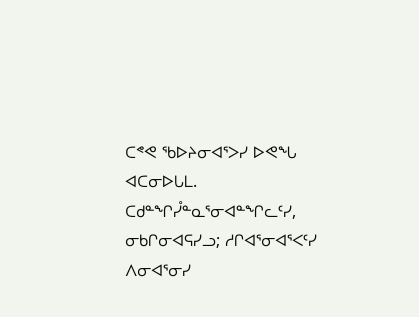ᑕᕝᕙ ᖃᐅᔨᓂᐊᕐᐳᓯ ᐅᕙᖓ ᐊᑕᓂᐅᒐᒪ.
ᑕᑯᓐᖏᓮᓐᓇᕐᓂᐊᓐᖏᓚᑦᓯ, ᓂᑲᒋᓂᐊᕋᓯᓗ; ᓱᒋᐊᕐᓂᐊᕐᐸᑦᓯ ᐱᓂᐊᕐᓂᓯ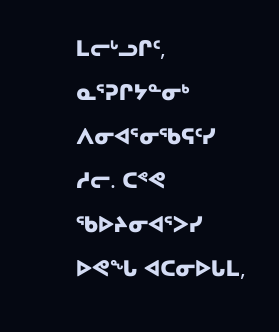ᒪᓕᒡᓗᒋᑦ, ᓇᕐᕈᒋᔭᓐᓂᒃ ᐱᓂᐊᕐᓂᖃᕋᑦᓯ ᓱᓕ. ᑕᕝᕙ ᖃᐅᔨᓂᐊᕐᐳᓯ ᐅᕙᖓ ᐊᑕᓂᐅᒐᒪ,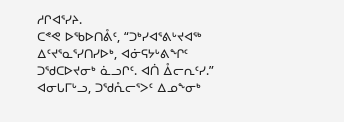ᓱᒋᐊᕐᓯᔨ.
ᑕᕝᕙ ᐅᖃᐅᑎᕔᑦ, “ᑐᒃᓯᐊᕐᕕᒡᔪᐊᖅ ᐃᑦᔪᕐᓇᕐᓯᑎᓯᐅᒃ, ᐊᓃᕋᔭᒡᕕᖏᑦ ᑐᖁᑕᐅᔪᓂᒃ ᓈᓗᒋᑦ. ᐊᑏ ᐂᓕᕆᑦᓯ.” ᐊᓂᒐᒥᒡᓗ, ᑐᖁᕅᓕᕐᐳᑦ ᐃᓄᖕᓂᒃ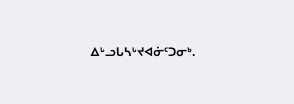ᐃᒡᓗᒐᓴᒡᔪᐊᓃᑦᑐᓂᒃ.